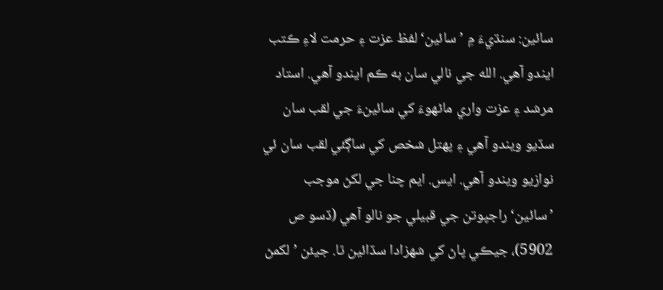سائين: سنڌيءَ ۾ ’سائين‘ لفظ عزت ۽ حرمت لاءِ ڪتب ايندو آهي. الله جي نالي سان به ڪم ايندو آهي. استاد مرشد ۽ عزت واري ماڻهوءَ کي سائينءَ جي لقب سان سڏيو ويندو آهي ۽ پهتل شخص کي ساڳئي لقب سان ئي نوازيو ويندو آهي. ايس. ايم چنا جي لکڻ موجب ’سائين‘ راجپوتن جي قبيلي جو نالو آهي (ڏسو ص 5902)، جيڪي پاڻ کي شهزادا سڏائين ٿا. جيئن ’لکمڻ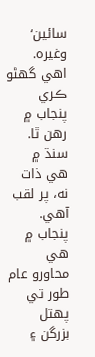سائين‘ وغيره. اهي گهڻو ڪري پنجاب ۾ رهن ٿا. سنڌ ۾ هي ذات نه، پر لقب آهي. پنجاب ۾ هي محاورو عام طور تي پهتل بزرگن ۽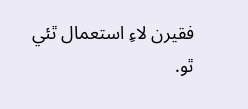فقيرن لاءِ استعمال ٿئي ٿو.